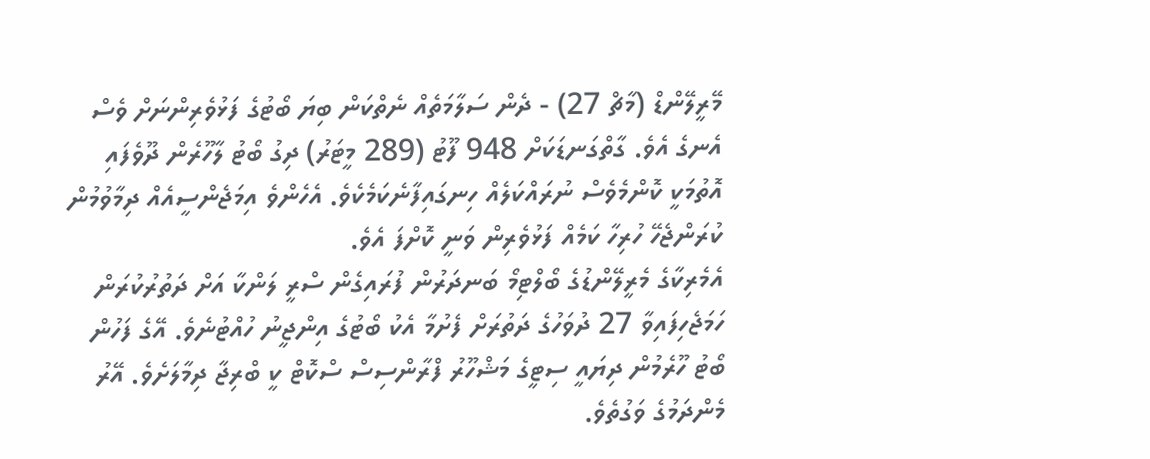މޭރީލޭންޑް (މާޗް 27) - ދެން ސަލާމަތެއް ނެތްކަން ބިޔަ ބޯޓުގެ ފަޅުވެރިންނަށް ވެސް އެނގެ އެވެ. ގާތްގަނޑަކަށް 948 ފޫޓު (289 މީޓަރު) ދިގު ބޯޓު ލާހޫރެން ދޫވެފައި އޮތުމަކީ ކޮންމެވެސް ނުރައްކަލެއް ހިނގައިފާނެކަމެކެވެ. އެހެންވެ އިމަޖެންސީއެއް ދިމާވުމުން ކުރަންޖެހޭ ހުރިހާ ކަމެއް ފަޅުވެރިން ވަނީ ކޮށްފަ އެވެ.
އެމެރިކާގެ މެރީލޭންޑުގެ ބޯލްޓިމޯ ބަނދަރުން ފުރައިގެން ސްރީ ލަންކާ އަށް ދަތުރުކުރަން ހަމަޖެހިފައިވާ 27 ދުވަހުގެ ދަތުރަށް ފެށުމާ އެކު ބޯޓުގެ އިންޖީނު ހުއްޓުނެވެ. އޭގެ ފަހުން ބޯޓު ހޫރެމުން ދިޔައީ ސިޓީގެ މަޝްހޫރު ފްރާންސިސް ސްކޮޓް ކީ ބްރިޖާ ދިމާލަށެވެ. އޭރު މެންދަމުގެ ވަގުތެވެ.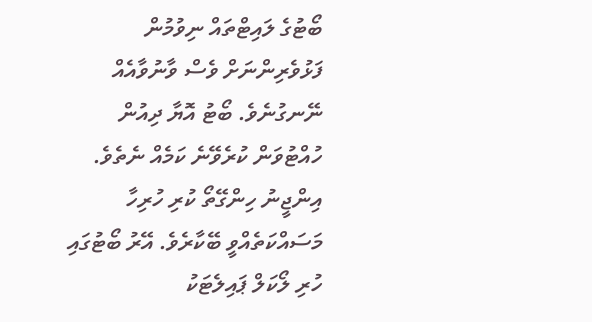ބޯޓުގެ ލައިޓްތައް ނިވުމުން ފަޅުވެރިންނަށް ވެސް ވާނުވާއެއް ނޭނގުނެވެ. ބޯޓު އޮޔާ ދިއުން ހުއްޓުވަން ކުރެވޭނެ ކަމެއް ނެތެވެ. އިންޖީނު ހިންގޭތޯ ކުރި ހުރިހާ މަސައްކަތެއްވީ ބޭކާރެވެ. އޭރު ބޯޓުގައި ހުރި ލޯކަލް ޕައިލެޓަކު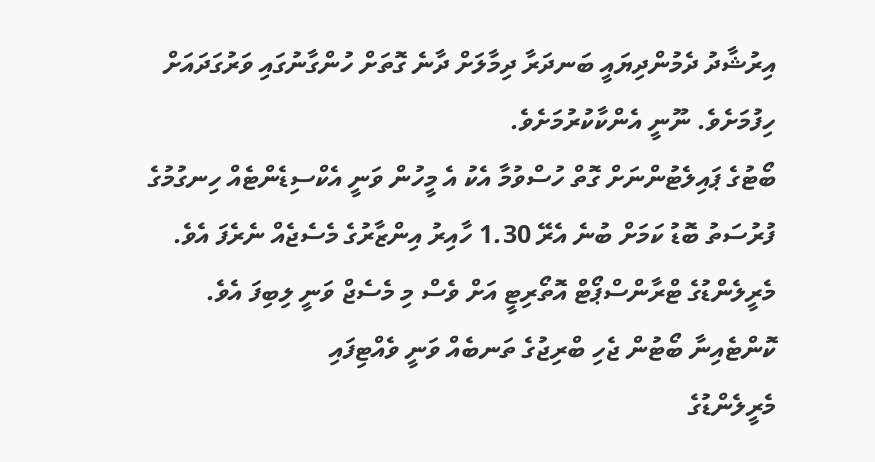އިރުޝާދު ދެމުންދިޔައީ ބަނދަރާ ދިމާލަށް ދާނެ ގޮތަށް ހުންގާނުގައި ވަރުގަދައަށް ހިފުމަށެވެ. ނޫނީ އެންކާކުރުމަށެވެ.
ބޯޓުގެ ޕައިލެޓުންނަށް ގޮތް ހުސްވުމާ އެކު އެ މީހުން ވަނީ އެކްސިޑެންޓެއް ހިނގުމުގެ ފުރުސަތު ބޮޑު ކަމަށް ބުނެ އެރޭ 1.30 ހާއިރު އިންޒާރުގެ މެސެޖެއް ނެރެފަ އެވެ. މެރީލެންޑުގެ ޓްރާންސްޕޯޓް އޮތޯރިޓީ އަށް ވެސް މި މެސެޖް ވަނީ ލިބިފަ އެވެ.
ކޮންޓެއިނާ ބޯޓުން ޖެހި ބްރިޖުގެ ތަނބެއް ވަނީ ވެއްޓިފައި
މެރީލެންޑުގެ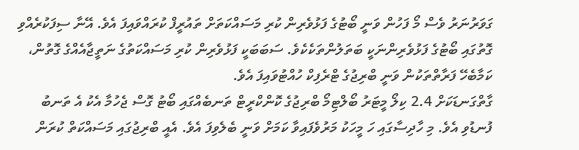ގަވަރުނަރު ވެސް މޯ ފަހުން ވަނީ ބޯޓުގެ ފަޅުވެރިން ކުރި މަސައްކަތަށް ތައުރީފް ކުރައްވައިފަ އެވެ. އޭނާ ސިފަކުރެއްވި ގޮތުގައި ބޯޓުގެ ފަޅުވެރިންނަކީ ބަތަލުންތަކެކެވެ. ސަބަބަކީ ފަޅުވެރިން ކުރި މަސައްކަތުގެ ނަތީޖާއެއްގެ ގޮތުން، ކަމާބެހޭ ފަރާތްތަކުން ވަނީ ބްރިޖުގެ ޓްރެފިކް ހުއްޓުވައިފަ އެވެ.
ގާތްގަނޑަކަށް 2.4 ކިލޯ މީޓަރު ބޯލްޓިމޯ ބްރިޖުގެ ކޮންކްރީޓް ތަނބެއްގައި ބޯޓު ގޮސް ޖެހުމާ އެކު އެ ތަނބު ފުނޑުވި އެވެ. މި ހާދިސާގައި ހަ މީހަކު މަރުވެފައިވާ ކަމަށް ވަނީ ބެލެވިފަ އެވެ. އެއީ ބްރިޖުގައި މަސައްކަތް ކުރަން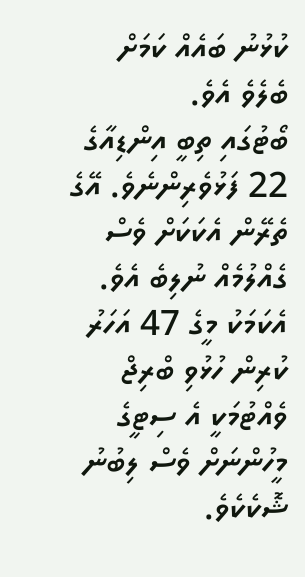ކުޅުނު ބައެއް ކަމަށް ބެލެވެ އެވެ.
ބޯޓުގައި ތިބީ އިންޑިއާގެ 22 ފަޅުވެރިންނެވެ. އޭގެ ތެރޭން އެކަކަށް ވެސް ގެއްލުމެއް ނުލިބެ އެވެ.
އެކަމަކު މީގެ 47 އަހަރު ކުރިން ހުޅުވި ބްރިޖް ވެއްޓުމަކީ އެ ސިޓީގެ މީހުންނަށް ވެސް ލިބުނު ޝޮކެކެވެ.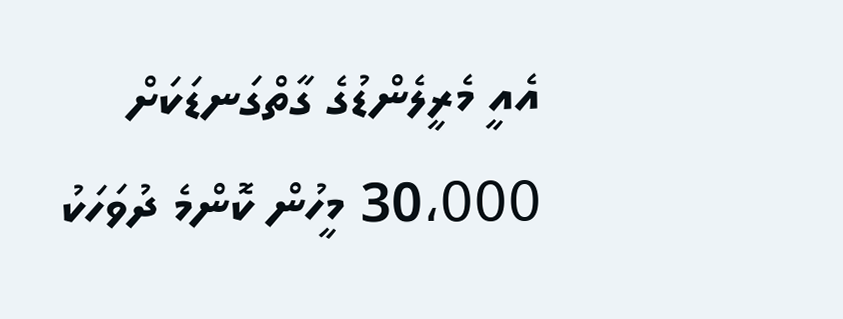އެއީ މެރީލެންޑުގެ ގާތްގަނޑަކަށް 30،000 މީހުން ކޮންމެ ދުވަހަކު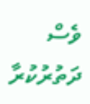ވެސް ދަތުރުކުރާ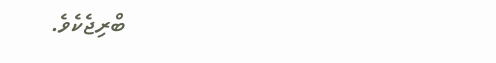ބްރިޖެކެވެ.